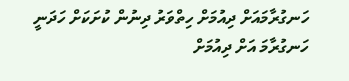ހަނގުރާމައަށް ދިއުމަށް ހިތްވަރު ދިނުން ކުށަކަށް ހަދަނީ
ހަނގުރާމަ އަށް ދިއުމަށް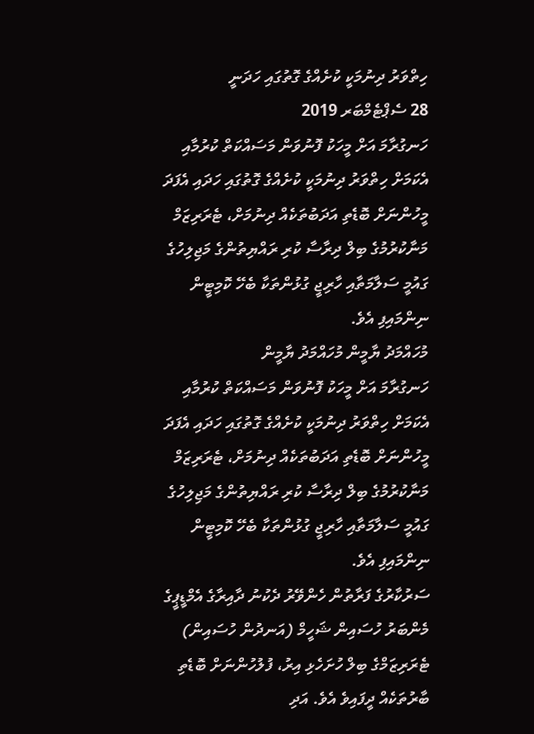ހިތްވަރު ދިނުމަކީ ކުށެއްގެ ގޮތުގައި ހަދަނީ
28 ސެޕްޓެމްބަރ 2019
ހަނގުރާމަ އަށް މީހަކު ފޮނުވަން މަސައްކަތް ކުރުމާއި އެކަމަށް ހިތްވަރު ދިނުމަކީ ކުށެއްގެ ގޮތުގައި ހަދައި އެފަދަ މީހުންނަށް ބޮޑެތި އަދަބުތަކެއް ދިނުމަށް، ޓެރަރިޒަމް މަނާކުރުމުގެ ބިލް ދިރާސާ ކުރި ރައްޔިތުންގެ މަޖިލިހުގެ ގައުމީ ސަލާމަތާއި ހާރިޖީ ގުޅުންތަކާ ބެހޭ ކޮމިޓީން ނިންމައިފި އެވެ.
މުހައްމަދު ޔާމީން މުހައްމަދު ޔާމީން
ހަނގުރާމަ އަށް މީހަކު ފޮނުވަން މަސައްކަތް ކުރުމާއި އެކަމަށް ހިތްވަރު ދިނުމަކީ ކުށެއްގެ ގޮތުގައި ހަދައި އެފަދަ މީހުންނަށް ބޮޑެތި އަދަބުތަކެއް ދިނުމަށް، ޓެރަރިޒަމް މަނާކުރުމުގެ ބިލް ދިރާސާ ކުރި ރައްޔިތުންގެ މަޖިލިހުގެ ގައުމީ ސަލާމަތާއި ހާރިޖީ ގުޅުންތަކާ ބެހޭ ކޮމިޓީން ނިންމައިފި އެވެ.
ސަރުކާރުގެ ފަރާތުން ހެންވޭރު ދެކުނު ދާއިރާގެ އެމްޑީޕީގެ މެންބަރު ހުސައިން ޝަހީމް (އަނދުން ހުސައިން) ޓެރަރިޒަމްގެ ބިލް ހުށަހެޅި އިރު، ފުލުހުންނަށް ބޮޑެތި ބާރުތަކެއް ދީފައިވެ އެވެ. އަދި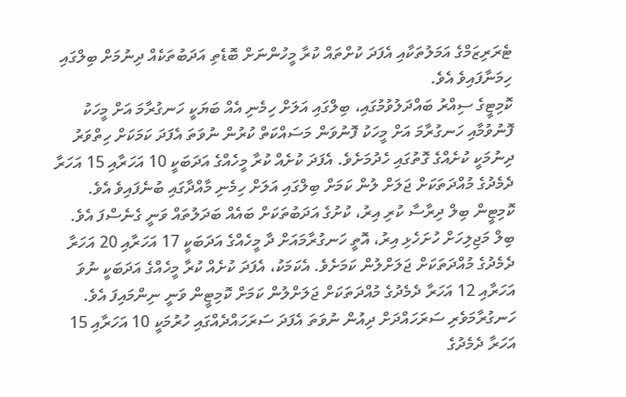ޓެރަރިޒަމްގެ އަމަލުތަކާއި އެފަދަ ކުށްތައް ކުރާ މީހުންނަށް ބޮޑެތި އަދަބުތަކެއް ދިނުމަށް ބިލްގައި ހިމަނާފައިވެ އެވެ.
ކޮމިޓީގެ ސިއްރު ބައްދަލުވުމުގައި، ބިލްގައި އަލަށް ހިމެނި އެއް ބަޔަކީ ހަނގުރާމަ އަށް މީހަކު ފޮނުވުމާއި ހަނގުރާމަ އަށް މީހަކު ފޮނުވަން މަސައްކަތް ކުރުން ނުވަތަ އެފަދަ ކަމަކަށް ހިތްވަރު ދިނުމަކީ ކުށެއްގެ ގޮތުގައި ހެދުމަށެވެ. އެފަދަ ކުށެއް ކުރާ މީހެއްގެ އަދަބަކީ 10 އަހަރާއި 15 އަހަރާ ދެމެދުގެ މުއްދަތަކަށް ޖަލަށް ލުން ކަމަށް ބިލްގައި އަލަށް ހިމެނި މާއްދާގައި ބުނެފައިވެ އެވެ.
ކޮމިޓީން ބިލް ދިރާސާ ކުރި އިރު، ކުށުގެ އަދަބުތަކަށް ބައެއް ބަދަލުތައް ވަނީ ގެނެސްފަ އެވެ.
ބިލް މަޖިލިހަށް ހުށަހެޅި އިރު، އޮތީ ހަނގުރާމައަށް ދާ މީހެއްގެ އަދަބަކީ 17 އަހަރާއި 20 އަހަރާ ދެމެދުގެ މުއްދަތަކަށް ޖަލަށްލުން ކަމަށެވެ. އެކަމަކު، އެފަދަ ކުށެއް ކުރާ މީހެއްގެ އަދަބަކީ ނުވަ އަހަރާއި 12 އަހަރާ ދެމެދުގެ މުއްދަތަކަށް ޖަލަށްލުން ކަމަށް ކޮމިޓީން ވަނީ ނިންމައިފަ އެވެ.
ހަނގުރާމަވެރި ސަރަހައްދަށް ދިއުން ނުވަތަ އެފަދަ ސަރަހައްދެއްގައި ހުރުމަކީ 10 އަހަރާއި 15 އަހަރާ ދެމެދުގެ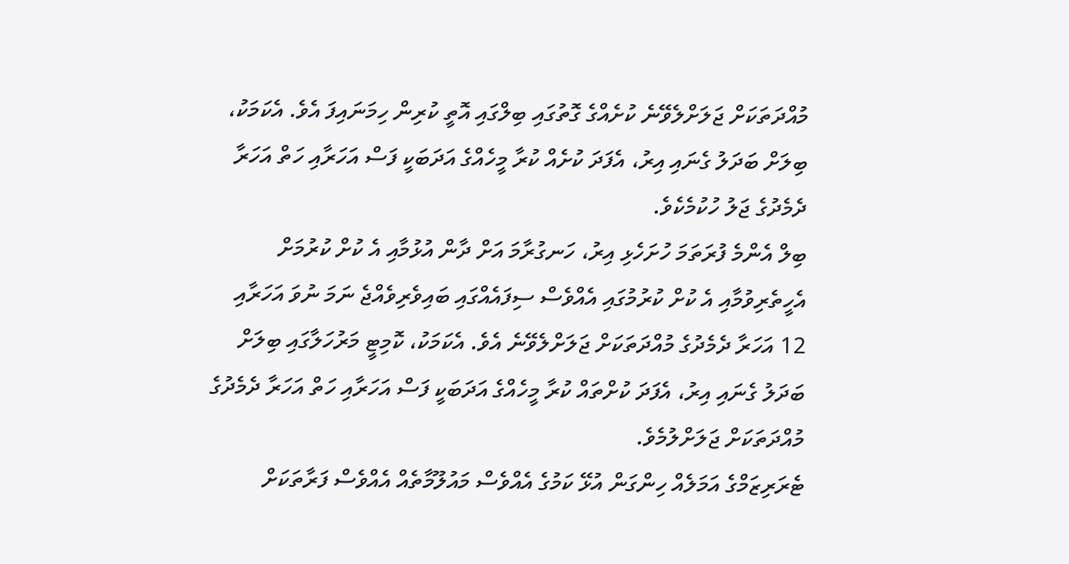މުއްދަތަކަށް ޖަލަށްލެވޭނެ ކުށެއްގެ ގޮތުގައި ބިލްގައި އޮތީ ކުރިން ހިމަނައިފަ އެވެ. އެކަމަކު، ބިލަށް ބަދަލު ގެނައި އިރު، އެފަދަ ކުށެއް ކުރާ މީހެއްގެ އަދަބަކީ ފަސް އަހަރާއި ހަތް އަހަރާ ދެމެދުގެ ޖަލު ހުކުމެކެވެ.
ބިލް އެންމެ ފުރަތަމަ ހުށަހެޅި އިރު، ހަނގުރާމަ އަށް ދާން އުޅުމާއި އެ ކުށް ކުރުމަށް އެހީތެރިވުމާއި އެ ކުށް ކުރުމުގައި އެއްވެސް ސިފައެއްގައި ބައިވެރިވެއްޖެ ނަމަ ނުވަ އަހަރާއި 12 އަހަރާ ދެމެދުގެ މުއްދަތަކަށް ޖަލަށްލެވޭނެ އެވެ. އެކަމަކު، ކޮމިޓީ މަރުހަލާގައި ބިލަށް ބަދަލު ގެނައި އިރު، އެފަދަ ކުށްތައް ކުރާ މީހެއްގެ އަދަބަކީ ފަސް އަހަރާއި ހަތް އަހަރާ ދެމެދުގެ މުއްދަތަކަށް ޖަލަށްލުމެވެ.
ޓެރަރިޒަމްގެ އަމަލެއް ހިންގަން އުޅޭ ކަމުގެ އެއްވެސް މައުލޫމާތެއް އެއްވެސް ފަރާތަކަށް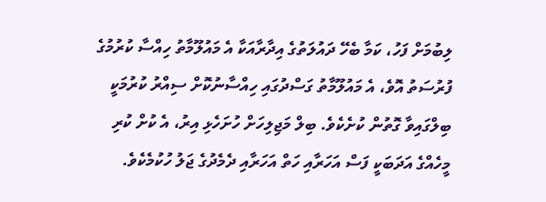ލިބުމަށް ފަހު، ކަމާ ބެހޭ ދައުލަތުގެ އިދާރާއަކާ އެ މައުލޫމާތު ހިއްސާ ކުރުމުގެ ފުރުސަތު އޮވެ، އެ މައުލޫމާތު ގަސްދުގައި ހިއްސާނުކޮށް ސިއްރު ކުރުމަކީ ބިލްގައިވާ ގޮތުން ކުށެކެވެ. ބިލް މަޖިލިހަށް ހުށަހެޅި އިރު، އެ ކުށް ކުރި މީހެއްގެ އަދަބަކީ ފަސް އަހަރާއި ހަތް އަހަރާއި ދެމެދުގެ ޖަލު ހުކުމެކެވެ.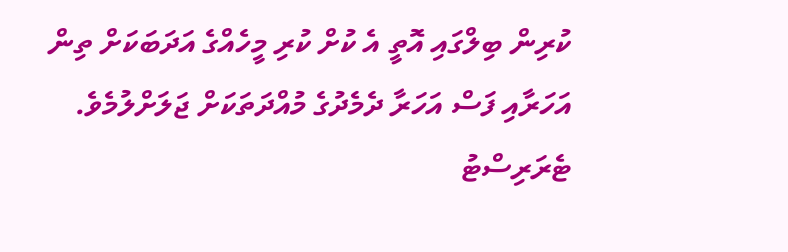ކުރިން ބިލްގައި އޮތީ އެ ކުށް ކުރި މީހެއްގެ އަދަބަކަށް ތިން އަހަރާއި ފަސް އަހަރާ ދެމެދުގެ މުއްދަތަކަށް ޖަލަށްލުމެވެ.
ޓެރަރިސްޓު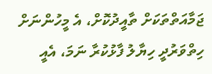ޖަމާއަތްތަކަށް ތާއީދުކޮށް، އެ މީހުންނަށް ހިތްވަރުދީ ހިޔާލު ފާޅުކުރާ ނަމަ، އެއީ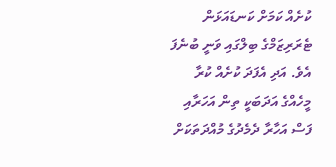ކުށެއް ކަމަށް ކަނޑައަޅަން ޓެރަރިޒަމްގެ ބިލްގައި ވަނީ ބުނެފަ އެވެ. އަދި އެފަދަ ކުށެއް ކުރާ މީހެއްގެ އަދަބަކީ ތިން އަހަރާއި ފަސް އަހާރާ ދެމެދުގެ މުއްދަތަކަށް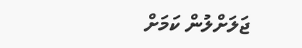ޖަލަށްލުން ކަމަށް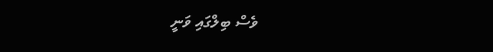ވެސް ބިލްގައި ވަނީ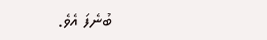ބުނެފަ އެވެ.